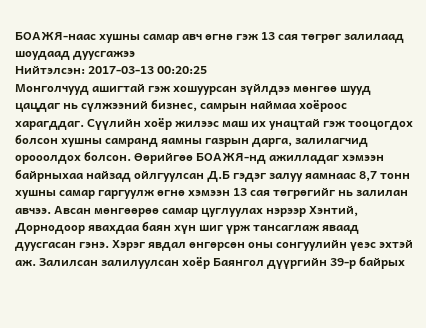БОАЖЯ-наас хушны самар авч өгнө гэж 13 сая төгрөг залилаад шоудаад дуусгажээ
Нийтэлсэн: 2017-03-13 00:20:25
Монголчууд ашигтай гэж хошуурсан зүйлдээ мөнгөө шууд цацдаг нь сүлжээний бизнес, самрын наймаа хоёроос харагддаг. Сүүлийн хоёр жилээс маш их унацтай гэж тооцогдох болсон хушны самранд яамны газрын дарга, залилагчид орооолдох болсон. Өөрийгөө БОАЖЯ-нд ажилладаг хэмээн байрныхаа найзад ойлгуулсан Д.Б гэдэг залуу яамнаас 8,7 тонн хушны самар гаргуулж өгнө хэмээн 13 сая төгрөгийг нь залилан авчээ. Авсан мөнгөөрөө самар цуглуулах нэрээр Хэнтий, Дорнодоор явахдаа баян хүн шиг үрж тансаглаж яваад дуусгасан гэнэ. Хэрэг явдал өнгөрсөн оны сонгуулийн үеэс эхтэй аж. Залилсан залилуулсан хоёр Баянгол дүүргийн 39-р байрых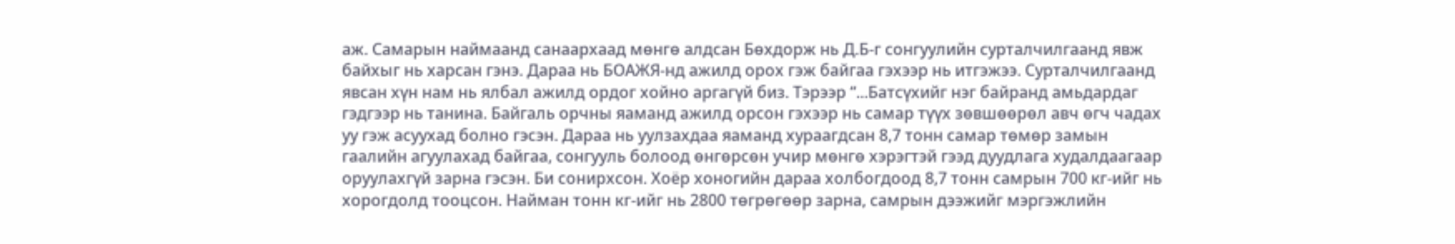аж. Самарын наймаанд санаархаад мөнгө алдсан Бөхдорж нь Д.Б-г сонгуулийн сурталчилгаанд явж байхыг нь харсан гэнэ. Дараа нь БОАЖЯ-нд ажилд орох гэж байгаа гэхээр нь итгэжээ. Сурталчилгаанд явсан хүн нам нь ялбал ажилд ордог хойно аргагүй биз. Тэрээр “...Батсүхийг нэг байранд амьдардаг гэдгээр нь танина. Байгаль орчны яаманд ажилд орсон гэхээр нь самар түүх зөвшөөрөл авч өгч чадах уу гэж асуухад болно гэсэн. Дараа нь уулзахдаа яаманд хураагдсан 8,7 тонн самар төмөр замын гаалийн агуулахад байгаа, сонгууль болоод өнгөрсөн учир мөнгө хэрэгтэй гээд дуудлага худалдаагаар оруулахгүй зарна гэсэн. Би сонирхсон. Хоёр хоногийн дараа холбогдоод 8,7 тонн самрын 700 кг-ийг нь хорогдолд тооцсон. Найман тонн кг-ийг нь 2800 төгрөгөөр зарна, самрын дээжийг мэргэжлийн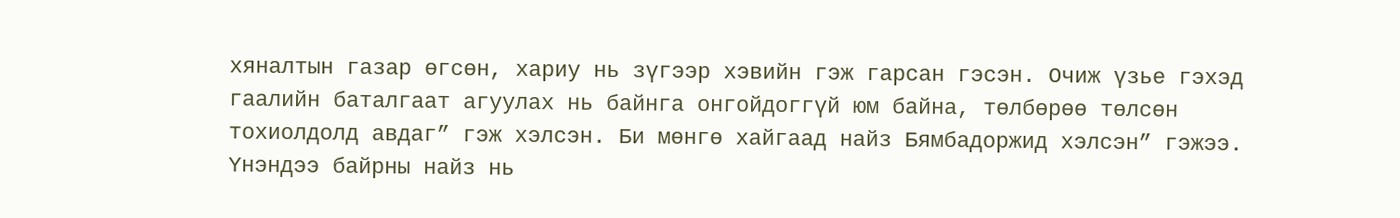хяналтын газар өгсөн, хариу нь зүгээр хэвийн гэж гарсан гэсэн. Очиж үзье гэхэд гаалийн баталгаат агуулах нь байнга онгойдоггүй юм байна, төлбөрөө төлсөн тохиолдолд авдаг” гэж хэлсэн. Би мөнгө хайгаад найз Бямбадоржид хэлсэн” гэжээ. Үнэндээ байрны найз нь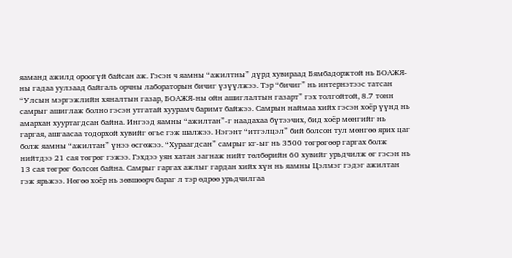яаманд ажилд ороогүй байсан аж. Гэсэн ч яамны “ажилтны” дүрд хувираад Бямбадоржтой нь БОАЖЯ-ны гадаа уулзаад байгаль орчны лабораторын бичиг үзүүлжээ. Тэр “бичиг” нь интернэтээс татсан “Улсын мэргэжлийн хяналтын газар, БОАЖЯ-ны ойн ашиглалтын газарт” гэх толгойтой, 8.7 тонн самрыг ашиглаж болно гэсэн утгатай хуурамч баримт байжээ. Самрын наймаа хийх гэсэн хоёр үүнд нь амархан хууртагдсан байна. Ингээд яамны “ажилтан”-г наадахаа бүтээчих, бид хоёр мөнгийг нь гаргая, ашгаасаа тодорхой хувийг өгье гэж шалжээ. Нэгэнт “итгэлцэл” бий болсон тул мөнгөө ярих цаг болж яамны “ажилтан” үнээ өсгөжээ. “Хураагдсан” самрыг кг-ыг нь 3500 төгрөгөөр гаргах болж нийтдээ 21 сая төгрөг гэжээ. Гэхдээ уян хатан загнаж нийт төлбөрийн 60 хувийг урьдчилж өг гэсэн нь 13 сая төгрөг болсон байна. Самрыг гаргах ажлыг гардан хийх хүн нь яамны Цэлмэг гэдэг ажилтан гэж ярьжээ. Нөгөө хоёр нь зөвшөөрч бараг л тэр өдрөө урьдчилгаа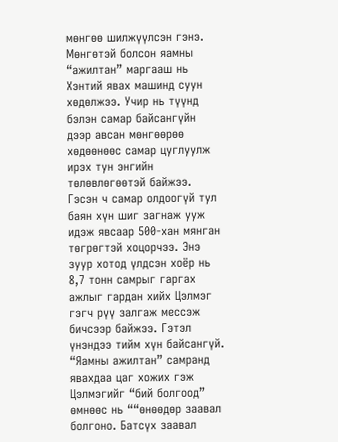мөнгөө шилжүүлсэн гэнэ. Мөнгөтэй болсон яамны “ажилтан” маргааш нь Хэнтий явах машинд суун хөдөлжээ. Учир нь түүнд бэлэн самар байсангүйн дээр авсан мөнгөөрөө хөдөөнөөс самар цуглуулж ирэх тун энгийн төлөвлөгөөтэй байжээ. Гэсэн ч самар олдоогүй тул баян хүн шиг загнаж ууж идэж явсаар 500-хан мянган төгрөгтэй хоцорчээ. Энэ зуур хотод үлдсэн хоёр нь 8,7 тонн самрыг гаргах ажлыг гардан хийх Цэлмэг гэгч рүү залгаж мессэж бичсээр байжээ. Гэтэл үнэндээ тийм хүн байсангүй. “Яамны ажилтан” самранд явахдаа цаг хожих гэж Цэлмэгийг “бий болгоод” өмнөөс нь ““өнөөдөр заавал болгоно. Батсүх заавал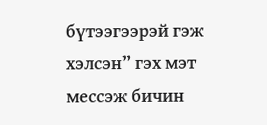бүтээгээрэй гэж хэлсэн” гэх мэт мессэж бичин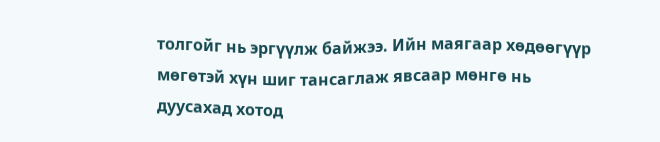толгойг нь эргүүлж байжээ. Ийн маягаар хөдөөгүүр мөгөтэй хүн шиг тансаглаж явсаар мөнгө нь дуусахад хотод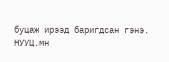буцаж ирээд баригдсан гэнэ.
НУУЦ.мн